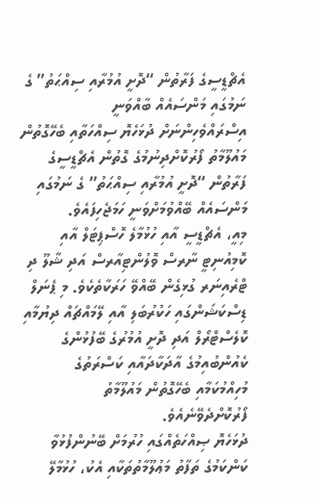އެޗްޑީސީގެ ފަރާތުން “ދޮށީ އުމުރާއި ސިއްޙަތު” ގެ ނަމުގައި މަންސައެއް ބާއްވަނީ
އިސްރައްވެހިންނަށް ދުޅަހެޔޮ ސިއްހަތާއި ބެހޭގޮތުން މައުލޫމާތު ފޯރުކޮށްދިނުމުގެ ގޮތުން އެޗްޑީސީގެ ފަރާތުން “ދޮށީ އުމުރާއި ސިއްޙަތު” ގެ ނަމުގައި މަންސައެއް ބޭއްވުމަށްވަނީ ހަމަޖެހިފައެވެ.
މިއީ، އެޗްޑީސީ އާއި ހުޅުމާލެ ހޮސްޕިޓަލް އާއި ކޮމިއުނިޓީ ނާރސް ވޮލުންޓިއާރސް އަދި ޝާލޫ ދި ޓްރެއިނަރ ގުޅިގެން ބޭއްވޭ ހަރަކާތެކެވެ. މި ޕެނަލް ޑިސްކަޝަންގައި ހަކުރުބަލި އާއި ލޭމައްޗައް ދިޔުމާއި ކޮލެސްޓްރޯލް އަދި ދޮށީ އުމުރުގެ ބޭފުޅުންގެ ކެއުންބުއިމުގެ އާދަކާދައާއި ކަސްރަތުގެ މުހިއްމުކަމާއި ބެހޭގޮތުން މައުލޫމާތު ފޯރުކޮށްދެވޭނެއެވެ.
ދުޅަހެޔޮ ޞިއްހަތެއްގައި ހުރުމަށް ބޭނުންފުޅުވާ ކަންކަމުގެ ތަފާތު މަޢުލޫމާތުތަކާއި އެކު، ހުޅުމާލޭ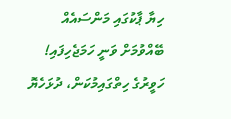ހިޔާ ޕާކުގައި މަންސައެއް ބޭއްވުމަށް ވަނީ ހަމަޖެހިފައި!
ހަވީރުގެ ހިތްގައިމުކަން، ދުޅަހެޔޮ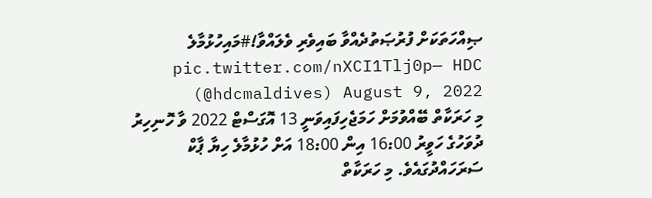ޞިއްހަތަކަށް ފުރުޞަތުދެއްވާ ބައިވެރި ވެލައްވާ!#މައިހުޅުމާލެ pic.twitter.com/nXCI1Tlj0p— HDC (@hdcmaldives) August 9, 2022
މި ހަރަކާތް ބޭއްވުމަށް ހަމަޖެހިފައިވަނީ 13 އޮގަސްޓް 2022 ވާ ހޮނިހިރު ދުވަހުގެ ހަވީރު 16:00 އިން 18:00 އަށް ހުޅުމާލެ ހިޔާ ޕާކް ސަރަހައްދުގައެވެ. މި ހަރަކާތް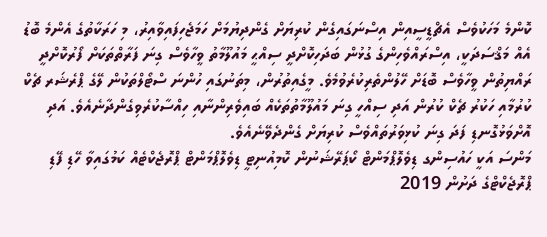ކޮންމެ މަހަކުވެސް އެޗްޑީސީއިން އިސްނަގައިގެން ކުރިޔަށް ގެންދިޔުމަށް ހަމަޖެހިފައިވާއިރު، މި ހަރަކާތުގެ އެންމެ ބޮޑު އެއް މަޤްސަދަކީ، އިސްރައްވެހިންގެ ގުޅުން ބަދަހިކޮށްދީ ސިއްޙީ މައުލޫމާތު ވީހާވެސް ގިނަ ފަރާތްތަކަށް ފޯރުކޮށްދީ ރައްޔިތުން ވީހާވެސް ބޮޑަށް ހޭލުންތެރިކުރެވުމެވެ. މީގެއިތުރުން، މިތަނުގައި ހުންނަ ސްޓޯލްތަކުން ލޭގެ ޕްރެޝަރ ޗެކް ކުރުމާއި ހަކުރު ޗެކް ކުރުން އަދި ސިއްހީ ގިނަ މައުލޫމާތުތަކެއް ބައިވެރިންނާއި ހިއްސާކުރެވިގެންދާނެއެވެ. އަދި އޮށްވަޅުގޮނޑި ފަދަ ގިނަ ކުޅިވަރުތައްވެސް ކުރިޔަށް ގެންދެވޭނެއެވެ.
މަންސަ އަކީ ހައުސިންގ ޑިވެލޮޕްމަންޓް ކޯޕަރޭޝަނުން ކޮމިއުނިޓީ ޑިވެލޮޕްމަންޓް ޕްރޮޖެކްޓެއް ކަމުގައިވާ ހޭޑި ފޭޑި ޕްރޮޖެކްޓްގެ ދަށުން 2019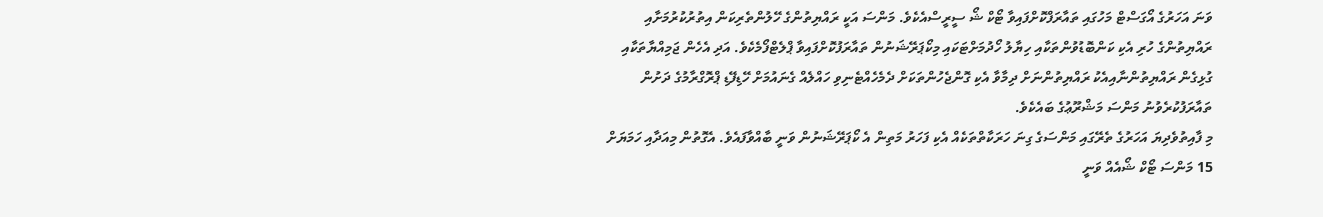ވަނަ އަހަރުގެ އޯގަސްޓް މަހުގައި ތައާރަފްކޮށްފައިވާ ޓޯކް ޝޯ ސީރީސްއެކެވެ. މަންސަ އަކީ ރައްޔިތުންގެ ހޭލުންތެރިކަން އިތުރުކުރުމަށާއި ރައްޔިތުންގެ ހުރި އެކި ކަންބޮޑުވުންތަކާއި ހިޔާލު ހޯދުމަށްޓަކައި މިކޯޕަރޭޝަނުން ތައާރަފުކޮށްފައިވާ ޕްލެޓްފޯމެކެވެ. އަދި އެހެން ޖަމިއްޔާތަކާއި ގުޅިގެން ރައްޔިތުންނާއިއެކު ރައްޔިތުންނަށް ދިމާވާ އެކި ގޮންޖެހުންތަކަށް ދެމެހެއްޓެނިވި ހައްލެއް ގެނައުމަށް ހޭޑިފޭޑި ޕްރޮގްރާމުގެ ދަށުން ތައާރަފުކުރެވުނު މަންސަ މަޝްރޫޢުގެ ބައެކެވެ.
މި ފާއިތުވެދިޔަ އަހަރުގެ ތެރޭގައި މަންސަގެ ގިނަ ހަރަކާތްތަކެއް އެކި ފަހަރު މަތިން އެ ކޯޕަރޭޝަނުން ވަނީ ބާއްވާފައެވެ. އެގޮތުން މިއަދާއި ހަމަޔަށް 15 މަންސަ ޓޯކް ޝޯއެއް ވަނީ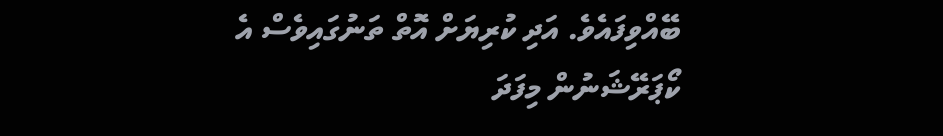ބޭއްވިފައެވެ. އަދި ކުރިޔަށް އޮތް ތަނުގައިވެސް އެ ކޯޕަރޭޝަނުން މިފަދަ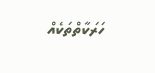ހަރަކާތްތަކެއް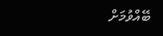ބޭއްވުމަށް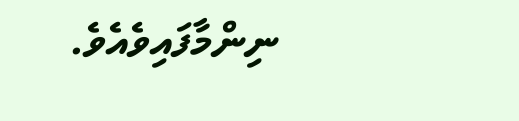ނިންމާފައިވެއެވެ.